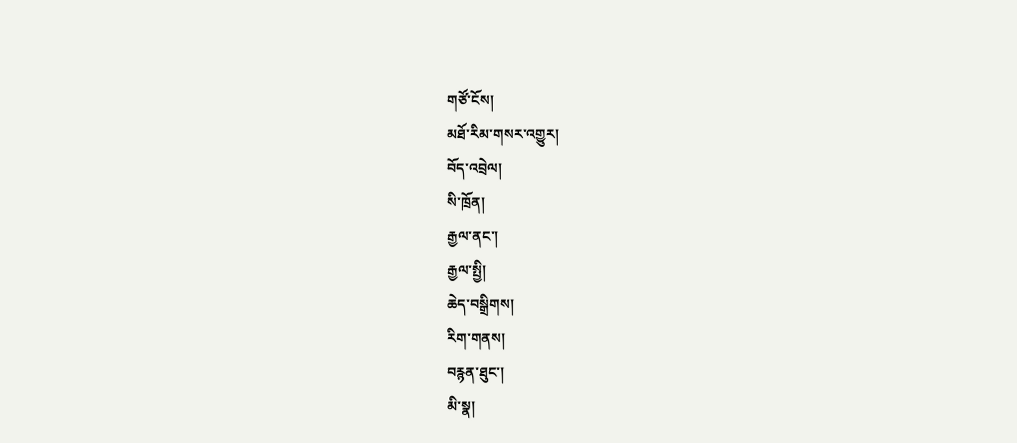གཙོ་ངོས།
མཐོ་རིམ་གསར་འགྱུར།
བོད་འབྲེལ།
སི་ཁྲོན།
རྒྱལ་ནང་།
རྒྱལ་སྤྱི།
ཆེད་བསྒྲིགས།
རིག་གནས།
བརྙན་ཐུང་།
མི་སྣ།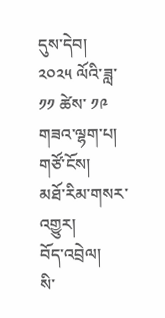དུས་དེབ།
༢༠༢༥ ལོའི་ཟླ་ ༡༡ ཚེས་ ༡༩ གཟའ་ལྷག་པ།
གཙོ་ངོས།
མཐོ་རིམ་གསར་འགྱུར།
བོད་འབྲེལ།
སི་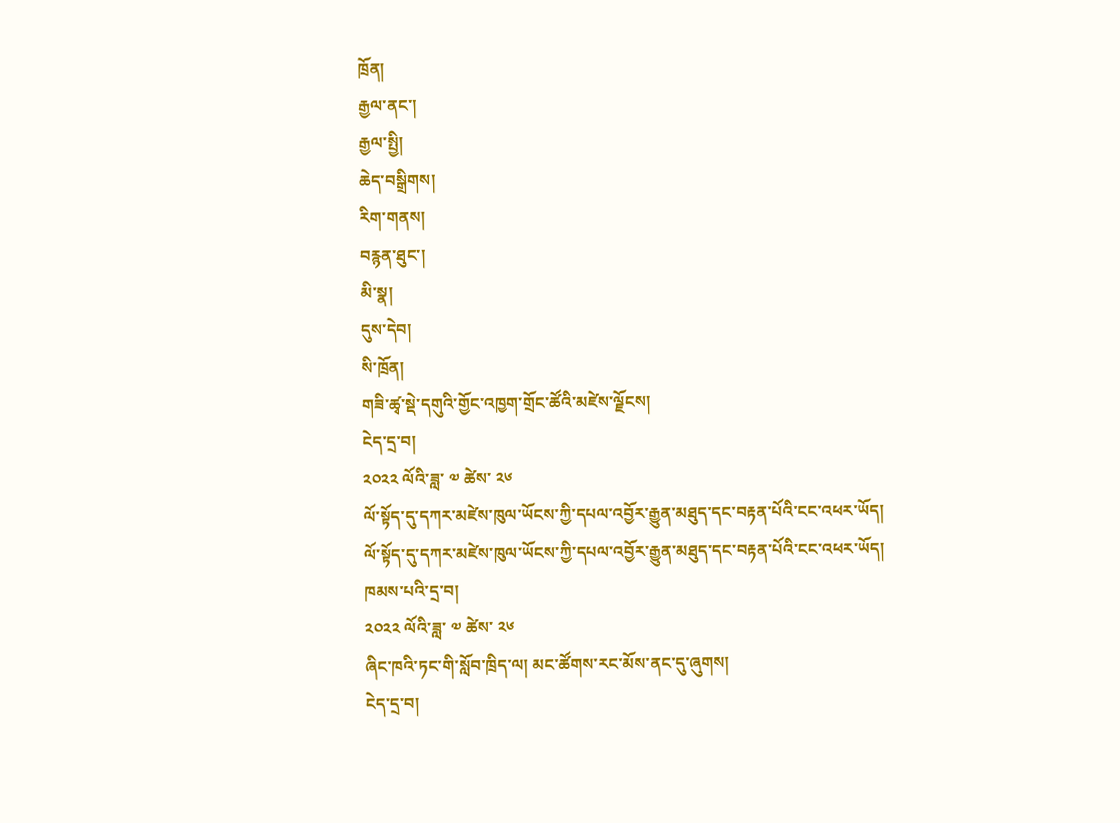ཁྲོན།
རྒྱལ་ནང་།
རྒྱལ་སྤྱི།
ཆེད་བསྒྲིགས།
རིག་གནས།
བརྙན་ཐུང་།
མི་སྣ།
དུས་དེབ།
སི་ཁྲོན།
གཟི་ཚྭ་སྡེ་དགུའི་གྱོང་འཁྱག་གྲོང་ཚོའི་མཛེས་ལྗོངས།
ངེད་དྲ་བ།
༢༠༢༢ ལོའི་ཟླ་ ༧ ཚེས་ ༢༦
ལོ་སྟོད་དུ་དཀར་མཛེས་ཁུལ་ཡོངས་ཀྱི་དཔལ་འབྱོར་རྒྱུན་མཐུད་དང་བརྟན་པོའི་ངང་འཕར་ཡོད།
ལོ་སྟོད་དུ་དཀར་མཛེས་ཁུལ་ཡོངས་ཀྱི་དཔལ་འབྱོར་རྒྱུན་མཐུད་དང་བརྟན་པོའི་ངང་འཕར་ཡོད།
ཁམས་པའི་དྲ་བ།
༢༠༢༢ ལོའི་ཟླ་ ༧ ཚེས་ ༢༦
ཞིང་ཁའི་ཏང་གི་སློབ་ཁྲིད་ལ། མང་ཚོགས་རང་མོས་ནང་དུ་ཞུགས།
ངེད་དྲ་བ།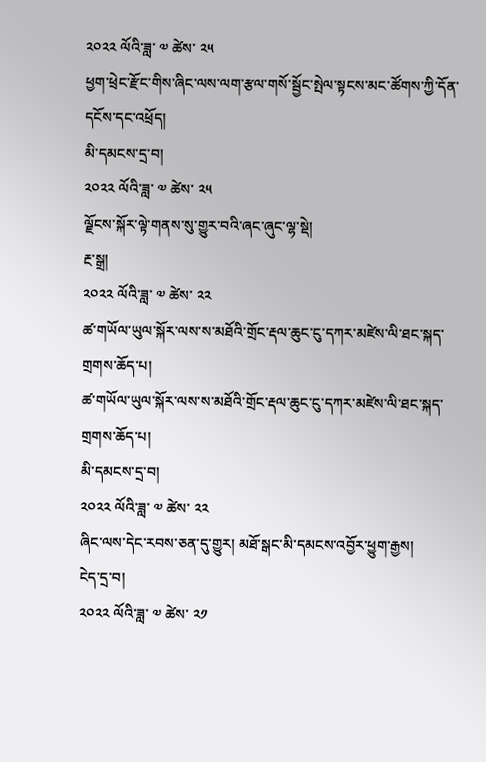༢༠༢༢ ལོའི་ཟླ་ ༧ ཚེས་ ༢༥
ཕྱག་ཕྲེང་རྫོང་གིས་ཞིང་ལས་ལག་རྩལ་གསོ་སྦྱོང་སྤེལ་སྟངས་མང་ཚོགས་ཀྱི་དོན་དངོས་དང་འཕྲོད།
མི་དམངས་དྲ་བ།
༢༠༢༢ ལོའི་ཟླ་ ༧ ཚེས་ ༢༥
ལྗོངས་སྐོར་ལྟེ་གནས་སུ་གྱུར་བའི་ཞང་ཞུང་ལྷ་སྡེ།
རྔ་སྒྲ།
༢༠༢༢ ལོའི་ཟླ་ ༧ ཚེས་ ༢༢
ཚ་གཡོལ་ཡུལ་སྐོར་ལས་ས་མཐོའི་གྲོང་རྡལ་ཆུང་ངུ་དཀར་མཛེས་ལི་ཐང་སྐད་གྲགས་ཆོད་པ།
ཚ་གཡོལ་ཡུལ་སྐོར་ལས་ས་མཐོའི་གྲོང་རྡལ་ཆུང་ངུ་དཀར་མཛེས་ལི་ཐང་སྐད་གྲགས་ཆོད་པ།
མི་དམངས་དྲ་བ།
༢༠༢༢ ལོའི་ཟླ་ ༧ ཚེས་ ༢༢
ཞིང་ལས་དེང་རབས་ཅན་དུ་གྱུར། མཐོ་སྒང་མི་དམངས་འབྱོར་ཕྱུག་རྒྱས།
ངེད་དྲ་བ།
༢༠༢༢ ལོའི་ཟླ་ ༧ ཚེས་ ༢༡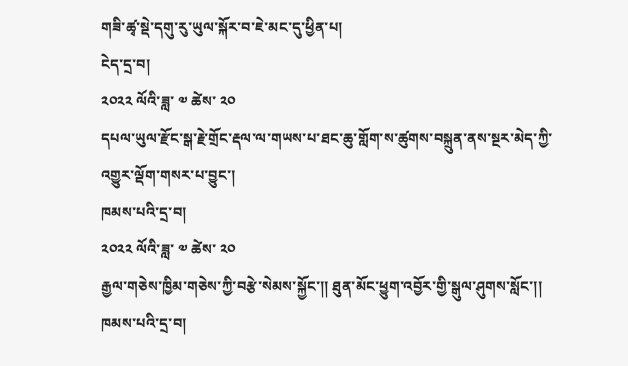གཟི་ཚྭ་སྡེ་དགུ་རུ་ཡུལ་སྐོར་བ་ཇེ་མང་དུ་ཕྱིན་པ།
ངེད་དྲ་བ།
༢༠༢༢ ལོའི་ཟླ་ ༧ ཚེས་ ༢༠
དཔལ་ཡུལ་རྫོང་སྒ་རྗེ་གྲོང་རྡལ་ལ་གཡས་པ་ཐང་ཆུ་གློག་ས་ཚུགས་བསྐྲུན་ནས་སྔར་མེད་ཀྱི་འགྱུར་ལྡོག་གསར་པ་བྱུང་།
ཁམས་པའི་དྲ་བ།
༢༠༢༢ ལོའི་ཟླ་ ༧ ཚེས་ ༢༠
རྒྱལ་གཅེས་ཁྱིམ་གཅེས་ཀྱི་བརྩེ་སེམས་སྐྱོང་།། ཐུན་མོང་ཕྱུག་འབྱོར་གྱི་སྒུལ་ཤུགས་སློང་།།
ཁམས་པའི་དྲ་བ།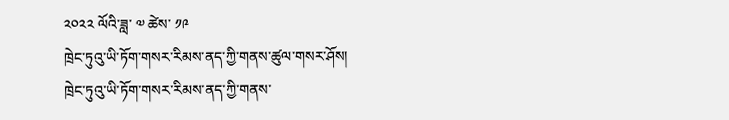༢༠༢༢ ལོའི་ཟླ་ ༧ ཚེས་ ༡༩
ཁྲེང་ཏུའུ་ཡི་ཏོག་གསར་རིམས་ནད་ཀྱི་གནས་ཚུལ་གསར་ཤོས།
ཁྲེང་ཏུའུ་ཡི་ཏོག་གསར་རིམས་ནད་ཀྱི་གནས་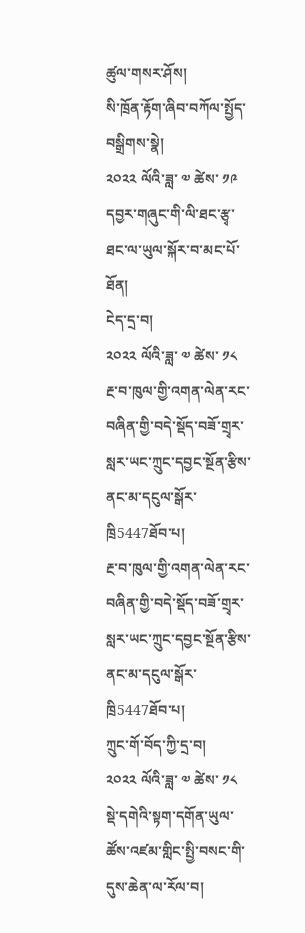ཚུལ་གསར་ཤོས།
སི་ཁྲོན་རྟོག་ཞིབ་བཀོལ་སྤྱོད་བསྒྲིགས་སྣེ།
༢༠༢༢ ལོའི་ཟླ་ ༧ ཚེས་ ༡༩
དབྱར་གཞུང་གི་ལི་ཐང་རྩྭ་ཐང་ལ་ཡུལ་སྐོར་བ་མང་པོ་ཐོན།
ངེད་དྲ་བ།
༢༠༢༢ ལོའི་ཟླ་ ༧ ཚེས་ ༡༨
རྔ་བ་ཁུལ་གྱི་འགན་ལེན་རང་བཞིན་གྱི་བདེ་སྡོད་བཟོ་གྲྭར་སླར་ཡང་ཀྲུང་དབྱང་སྔོན་རྩིས་ནང་མ་དངུལ་སྒོར་ཁྲི5447ཐོབ་པ།
རྔ་བ་ཁུལ་གྱི་འགན་ལེན་རང་བཞིན་གྱི་བདེ་སྡོད་བཟོ་གྲྭར་སླར་ཡང་ཀྲུང་དབྱང་སྔོན་རྩིས་ནང་མ་དངུལ་སྒོར་ཁྲི5447ཐོབ་པ།
ཀྲུང་གོ་བོད་ཀྱི་དྲ་བ།
༢༠༢༢ ལོའི་ཟླ་ ༧ ཚེས་ ༡༨
སྡེ་དགེའི་སྟག་དགོན་ཡུལ་ཚོས་འཛམ་གླིང་སྤྱི་བསང་གི་དུས་ཆེན་ལ་རོལ་བ།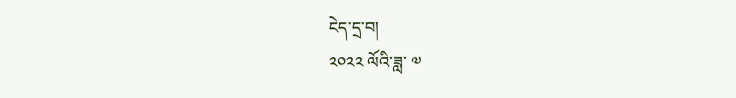ངེད་དྲ་བ།
༢༠༢༢ ལོའི་ཟླ་ ༧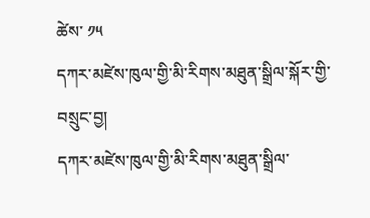ཚེས་ ༡༥
དཀར་མཛེས་ཁུལ་གྱི་མི་རིགས་མཐུན་སྒྲིལ་སྐོར་གྱི་བསྲུང་བྱ།
དཀར་མཛེས་ཁུལ་གྱི་མི་རིགས་མཐུན་སྒྲིལ་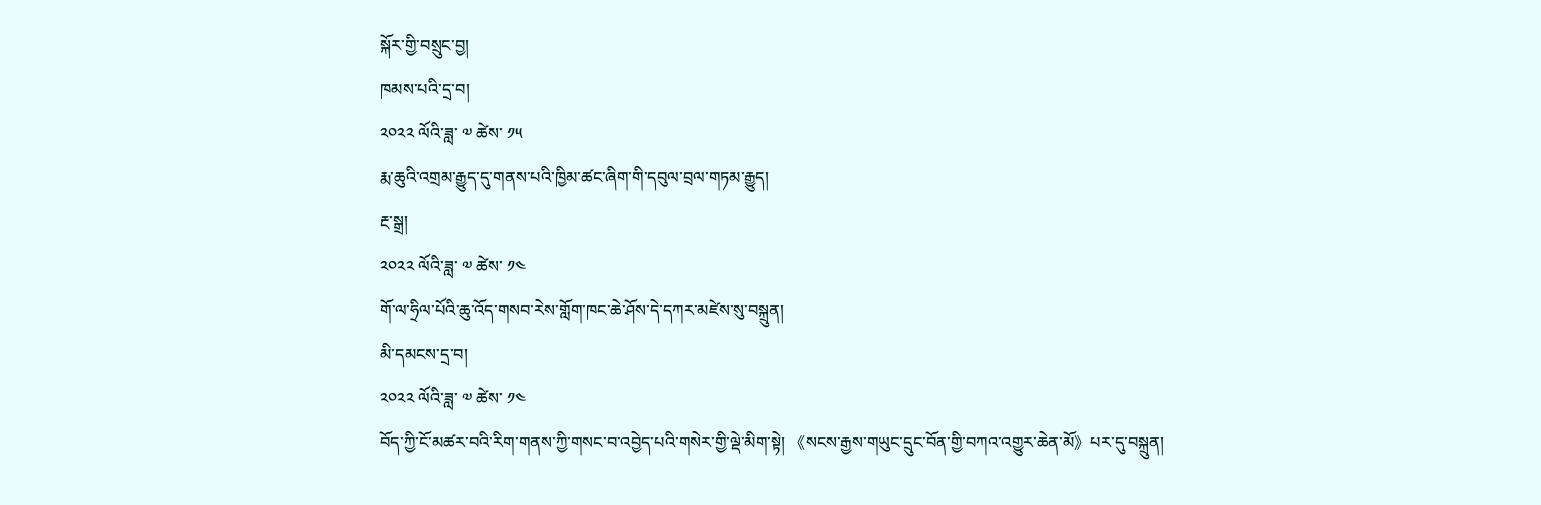སྐོར་གྱི་བསྲུང་བྱ།
ཁམས་པའི་དྲ་བ།
༢༠༢༢ ལོའི་ཟླ་ ༧ ཚེས་ ༡༥
རྨ་ཆུའི་འགྲམ་རྒྱུད་དུ་གནས་པའི་ཁྱིམ་ཚང་ཞིག་གི་དབུལ་བྲལ་གཏམ་རྒྱུད།
རྔ་སྒྲ།
༢༠༢༢ ལོའི་ཟླ་ ༧ ཚེས་ ༡༤
གོ་ལ་ཧྲིལ་པོའི་ཆུ་འོད་གསབ་རེས་གློག་ཁང་ཆེ་ཤོས་དེ་དཀར་མཛེས་སུ་བསྐྲུན།
མི་དམངས་དྲ་བ།
༢༠༢༢ ལོའི་ཟླ་ ༧ ཚེས་ ༡༤
བོད་ཀྱི་ངོ་མཚར་བའི་རིག་གནས་ཀྱི་གསང་བ་འབྱེད་པའི་གསེར་གྱི་ལྡེ་མིག་སྟེ། 《སངས་རྒྱས་གཡུང་དྲུང་བོན་གྱི་བཀའ་འགྱུར་ཆེན་མོ》པར་དུ་བསྐྲུན།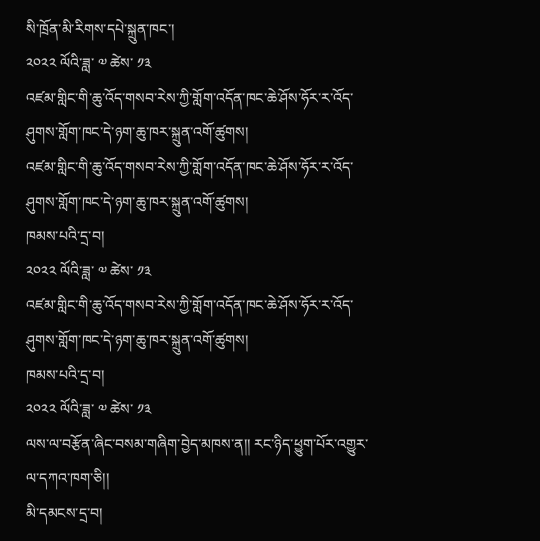སི་ཁྲོན་མི་རིགས་དཔེ་སྐྲུན་ཁང་།
༢༠༢༢ ལོའི་ཟླ་ ༧ ཚེས་ ༡༣
འཛམ་གླིང་གི་ཆུ་འོད་གསབ་རེས་ཀྱི་གློག་འདོན་ཁང་ཆེ་ཤོས་ཧོར་ར་འོད་ཤུགས་གློག་ཁང་དེ་ཉག་ཆུ་ཁར་སྐྲུན་འགོ་ཚུགས།
འཛམ་གླིང་གི་ཆུ་འོད་གསབ་རེས་ཀྱི་གློག་འདོན་ཁང་ཆེ་ཤོས་ཧོར་ར་འོད་ཤུགས་གློག་ཁང་དེ་ཉག་ཆུ་ཁར་སྐྲུན་འགོ་ཚུགས།
ཁམས་པའི་དྲ་བ།
༢༠༢༢ ལོའི་ཟླ་ ༧ ཚེས་ ༡༣
འཛམ་གླིང་གི་ཆུ་འོད་གསབ་རེས་ཀྱི་གློག་འདོན་ཁང་ཆེ་ཤོས་ཧོར་ར་འོད་ཤུགས་གློག་ཁང་དེ་ཉག་ཆུ་ཁར་སྐྲུན་འགོ་ཚུགས།
ཁམས་པའི་དྲ་བ།
༢༠༢༢ ལོའི་ཟླ་ ༧ ཚེས་ ༡༣
ལས་ལ་བརྩོན་ཞིང་བསམ་གཞིག་བྱེད་མཁས་ན།། རང་ཉིད་ཕྱུག་པོར་འགྱུར་ལ་དཀའ་ཁག་ཅི།།
མི་དམངས་དྲ་བ།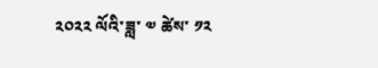༢༠༢༢ ལོའི་ཟླ་ ༧ ཚེས་ ༡༢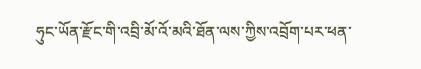ཧུང་ཡོན་རྫོང་གི་འབྲི་མོ་འོ་མའི་ཐོན་ལས་ཀྱིས་འབྲོག་པར་ཕན་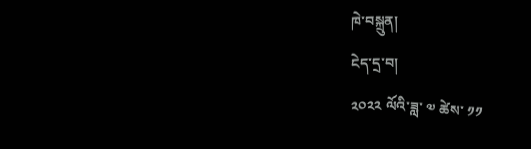ཁེ་བསྐྲུན།
ངེད་དྲ་བ།
༢༠༢༢ ལོའི་ཟླ་ ༧ ཚེས་ ༡༡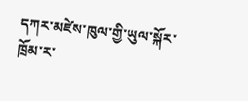དཀར་མཛེས་ཁུལ་གྱི་ཡུལ་སྐོར་ཁྲོམ་ར་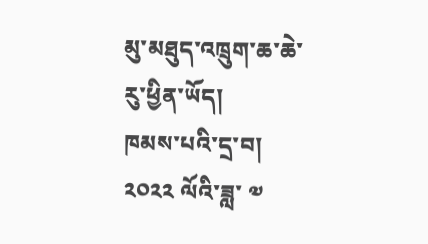མུ་མཐུད་འཁྲུག་ཆ་ཆེ་རུ་ཕྱིན་ཡོད།
ཁམས་པའི་དྲ་བ།
༢༠༢༢ ལོའི་ཟླ་ ༧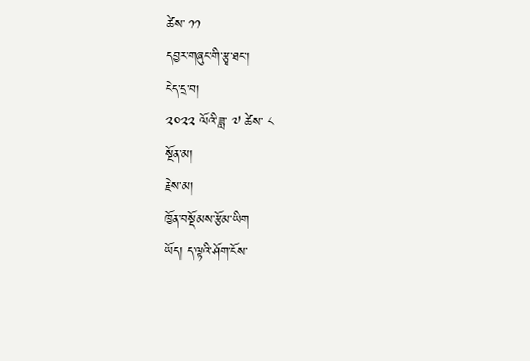ཚེས་ ༡༡
དབྱར་གཞུང་གི་རྩྭ་ཐང་།
ངེད་དྲ་བ།
༢༠༢༢ ལོའི་ཟླ་ ༧ ཚེས་ ༨
སྔོན་མ།
རྗེས་མ།
ཁྱོན་བསྡོམས་རྩོམ་ཡིག
ཡོད། ད་ལྟའི་ཤོག་ངོས་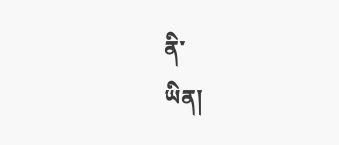ནི་
ཡིན།